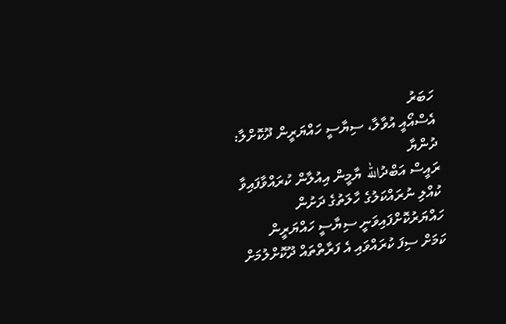ހަބަރު
އެސްއޯއީ އުވާލާ، ސިޔާސީ ހައްޔަރީން ދޫކޮށްލާ: ދުންޔާ
ރައީސް އަބްދުالله ޔާމީން އިއުލާން ކުރައްވާފައިވާ ކުއްލި ނުރައްކަލުގެ ހާލަތުގެ ދަށުން ހައްޔަރުކޮށްފައިވަނީ ސިޔާސީ ހައްޔަރީން ކަމަށް ސިފަ ކުރައްވައި އެ ފަރާތްތައް ދޫކޮށްލުމަށް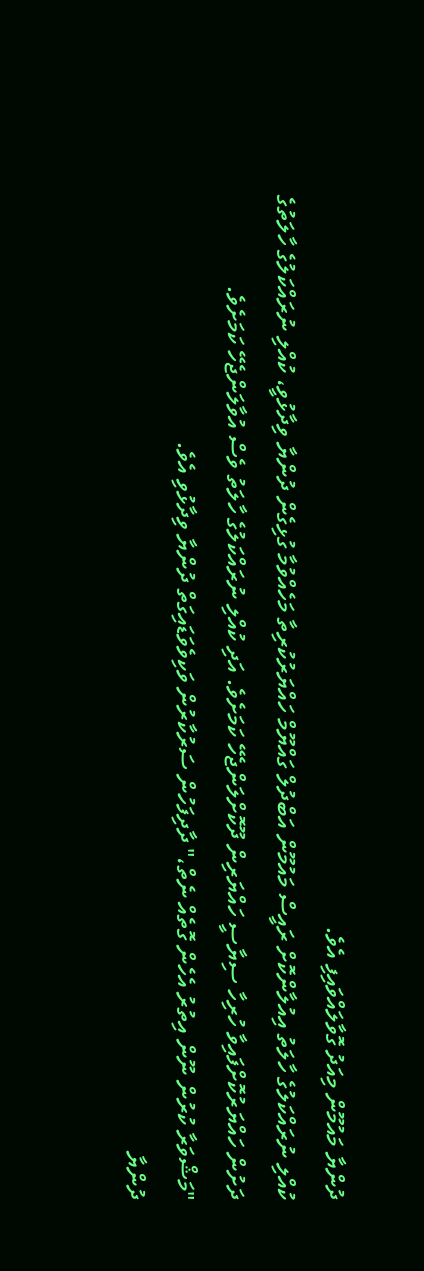ދުންޔާ މައުމޫން މިއަދު ގޮވާލައްވައިފި އެވެ.
ކުއްލި ނުރައްކަލުގެ ހާލަތު އިއުލާންކޮށް ރައީސް މައުމޫން އަބްދުލް ގައްޔޫމް ހައްޔަރުކުރިތާ މަހެއްވުމާ ގުޅިގެން ދުންޔާ ވިދާޅުވީ، ކުއްލި ނުރައްކަލުގެ ހާލަތުގެ ދަށުން ހައްޔަރުކޮށްފައިވާ ހުރިހާ ސިޔާސީ ހައްޔަރިން ދޫކޮށްލަންޖެހޭ ކަމަށެވެ. އަދި ކުއްލި ނުރައްކަލުގެ ހާލަތު ވެސް އުވާލަންޖެހޭ ކަމަށެވެ.
"މަޝްވަރާ ކުރުން ނޫން އިތުރު އެހެން ގޮތެއް ނެތް،" ދާދިފަހުން ސަރުކާރުން ވަކިވެވަޑައިގަތް ދުންޔާ ވިދާޅުވި އެވެ.
ދުންޔާ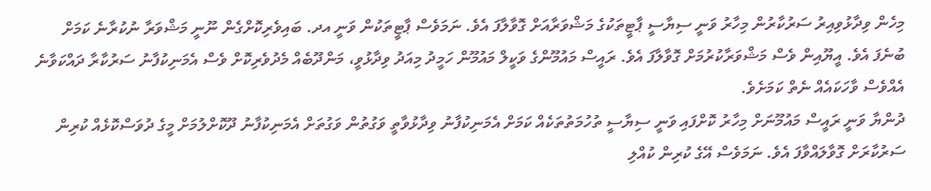މިހެން ވިދާޅުވިއިރު ސަރުކާރުން މިހާރު ވަނީ ސިޔާސީ ޕާޓީތަކުގެ މަޝްވަރާއަށް ގޮވާލާފަ އެވެ. ނަމަވެސް ޕާޓީތަކުން ވަނީ އދ. ބައިވެރިކޮށްގެން ނޫނީ މަޝްވަރާ ނުކުރާނެ ކަމަށް ބުނެފަ އެވެ. އީޔޫއިން ވެސް މަޝްވަރާކުރުމަށް ގޮވާލާފަ އެވެ. ރައީސް މައުމޫންގެ ވަކީލް މައުމޫން ހަމީދު މިއަދު ވިދާޅުވީ، މަންދޫބެއް މެދުވެރިކޮށް ވެސް އެމަނިކުފާނު ސަރުކާރާ ދައްކަވާނެ އެއްވެސް ވާހަކައެއް ނެތް ކަމަށެވެ.
ދުންޔާ ވަނީ ރައީސް މައުމޫނަށް މިހާރު ކޮށްފައި ވަނީ ސިޔާސީ ތުހުމަތުތަކެއް ކަމަށް އެމަނިކުފާނު ވިދާޅުވާތީ ވަގުތުން ވަގުތަށް އެމަނިކުފާނު ދޫކޮށްލުމަށް މީގެ ދުވަސްކޮޅެއް ކުރިން ސަރުކާރަށް ގޮވާލައްވާފަ އެވެ. ނަމަވެސް އޭގެ ކުރިން ކުއްލި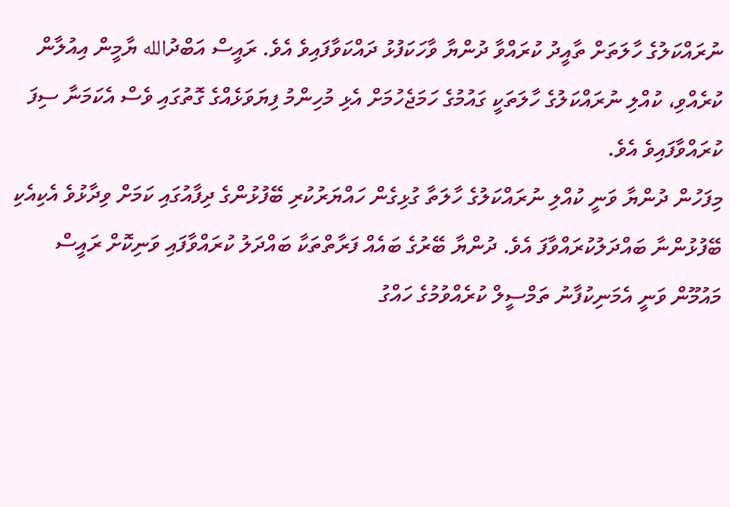ނުރައްކަލުގެ ހާލަތަށް ތާއީދު ކުރައްވާ ދުންޔާ ވާހަކަފުޅު ދައްކަވާފައިވެ އެވެ. ރައީސް އަބްދުالله ޔާމީން އިއުލާން ކުރެއްވި، ކުއްލި ނުރައްކަލުގެ ހާލަތަކީ ގައުމުގެ ހަމަޖެހުމަށް އެޅި މުހިންމު ފިޔަވަޅެއްގެ ގޮތުގައި ވެސް އެކަމަނާ ސިފަ ކުރައްވާފައިވެ އެވެ.
މިފަހުން ދުންޔާ ވަނީ ކުއްލި ނުރައްކަލުގެ ހާލަތާ ގުޅިގެން ހައްޔަރުކުރި ބޭފުޅުންގެ ދިފާއުގައި ކަމަށް ވިދާޅުވެ އެކިއެކި ބޭފުޅުންނާ ބައްދަލުކުރައްވާފަ އެވެ. ދުންޔާ ބޭރުގެ ބައެއް ފަރާތްތަކާ ބައްދަލު ކުރައްވާފައި ވަނިކޮށް ރައީސް މައުމޫން ވަނީ އެމަނިކުފާނު ތަމްސީލް ކުރެއްވުމުގެ ހައްގު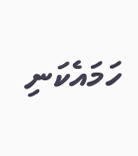ހަމައެކަނި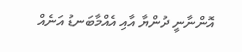އޮންނާނީ ދުންޔާ އާއި އެއްމާބަނޑު އަނެއް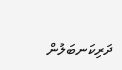ދަރިކަނބަލުން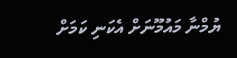ޔުމްނާ މައުމޫނަށް އެކަނި ކަމަށް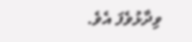ވިދާޅުވެފަ އެވެ.